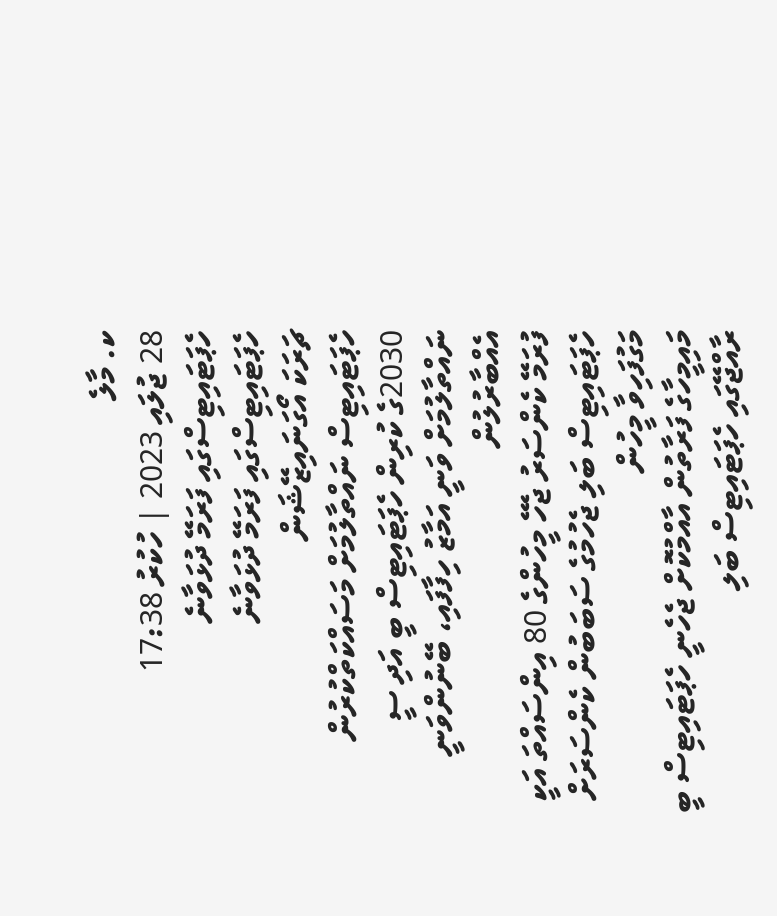ކ. މާލެ
28 ޖުލައި 2023 | ހުކުރު 17:38
ހެޕަޓައިޓިސްގައި ފަރަމޭ ދުޅަވާނެ
ހެޕަޓައިޓިސްގައި ފަރަމޭ ދުޅަވާނެ
ޗަރަކަ އޯގަނައިޒޭޝަން
ހެޕަޓައިޓިސް ނައްތާލުމަށް މަސައްކަތްކުރުން
2030ގެ ކުރިން ހެޕަޓައިޓިސް ބީ އަދި ސީ ނައްތާލުމަށް ވަނީ އަމާޒު ހިފާފައި، ބޭނުންވަނީ އެއްބާރުލުން
ފުރަމޭ ކެންސަރު ޖެހޭ މީހުންގެ 80 އިންސައްތަ އަކީ ހެޕަޓައިޓިސް ބަލި ޖެހުމުގެ ސަބަބުން ކެންސަރަށް މަގުފަހިވާ މީހުން
މައިމީހާގެ ފަރާތުން އާއްމުކޮށް ޖެހެނީ ހެޕަޓައިޓިސް ބީ
ރާއްޖޭގައި ހެޕަޓައިޓިސް ބަލި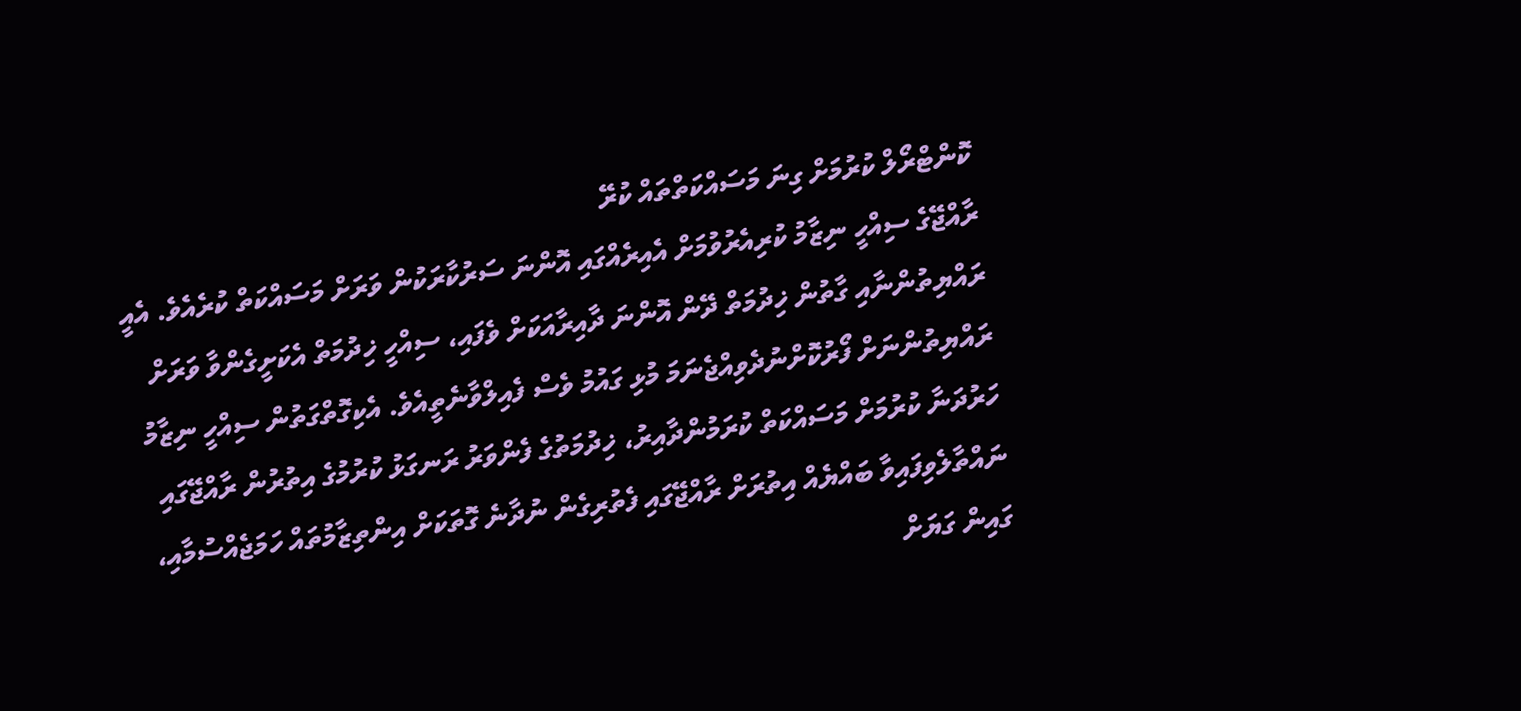ކޮންޓްރޯލް ކުރުމަށް ގިނަ މަސައްކަތްތައް ކުރޭ
ރާއްޖޭގެ ސިއްހީ ނިޒާމު ކުރިއެރުވުމަށް އެއިރެއްގައި އޮންނަ ސަރުކާރަކުން ވަރަށް މަސައްކަތް ކުރެއެވެ. އެއީ ރައްޔިތުންނާއި ގާތުން ޚިދުމަތް ދޭން އޮންނަ ދާއިރާއަކަށް ވެފައި، ސިއްހީ ޚިދުމަތް އެކަށީގެންވާ ވަރަށް ރައްޔިތުންނަށް ފޯރުކޮށްނުދެވިއްޖެނަމަ މުޅި ގައުމު ވެސް ފެއިލްވާނެތީއެވެ. އެކިގޮތްގަތުން ސިއްހީ ނިޒާމު ހަރުދަނާ ކުރުމަށް މަސައްކަތް ކުރަމުންދާއިރު، ޚިދުމަތުގެ ފެންވަރު ރަނގަޅު ކުރުމުގެ އިތުރުން ރާއްޖޭގައި ނައްތާލެވިފައިވާ ބައްޔެއް އިތުރަށް ރާއްޖޭގައި ފެތުރިގެން ނުދާނެ ގޮތަކަށް އިންތިޒާމުތައް ހަމަޖެއްސުމާއި، ގައިން ގަޔަށް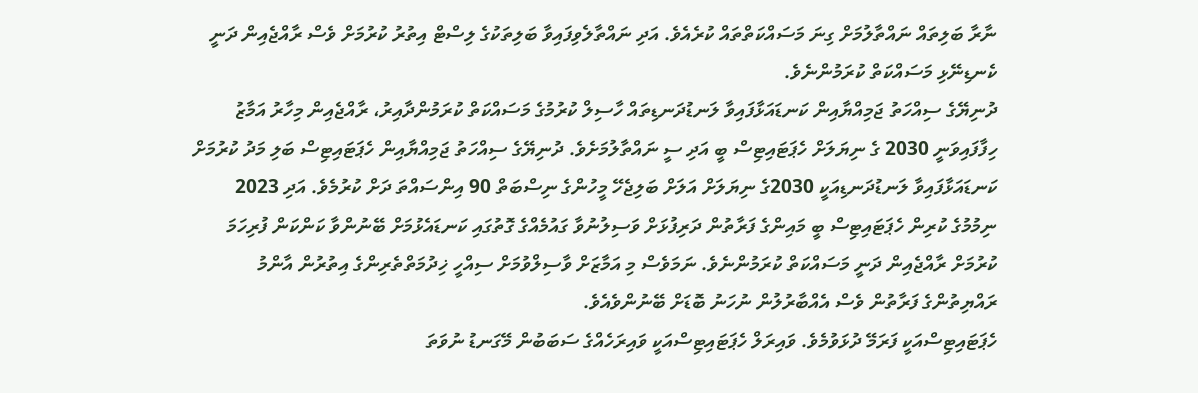ނާރާ ބަލިތައް ނައްތާލުމަށް ގިނަ މަސައްކަތްތައް ކުރެއެވެ. އަދި ނައްތާލެވިފައިވާ ބަލިތަކުގެ ލިސްޓް އިތުރު ކުރުމަށް ވެސް ރާއްޖެއިން ދަނީ ކެނޑިނޭޅި މަސައްކަތް ކުރަމުންނެވެ.
ދުނިޔޭގެ ސިއްހަތު ޖަމިއްޔާއިން ކަނޑައަޅާފައިވާ ލަނޑުދަނޑިތައް ހާސިލް ކުރުމުގެ މަސައްކަތް ކުރަމުންދާއިރު، ރާއްޖެއިން މިހާރު އަމާޒު ހިފާފައިވަނީ 2030 ގެ ނިޔަލަށް ހެޕަޓައިޓިސް ބީ އަދި ސީ ނައްތާލުމަށެވެ. ދުނިޔޭގެ ސިއްހަތު ޖަމިއްޔާއިން ހެޕަޓައިޓިސް ބަލި މަދު ކުރުމަށް ކަނޑައަޅާފައިވާ ލަނޑުދަނޑިއަކީ 2030ގެ ނިޔަލަށް އަލަށް ބަލިޖެހޭ މީހުންގެ ނިސްބަތް 90 އިންސައްތަ ދަށް ކުރުމެވެ. އަދި 2023 ނިމުމުގެ ކުރިން ހެޕަޓައިޓިސް ބީ މައިންގެ ފަރާތުން ދަރިފުޅަށް ވަސިލުނުވާ ގައުމެއްގެ ގޮތުގައި ކަނޑައެޅުމަށް ބޭނުންވާ ކަންކަން ފުރިހަމަ ކުރުމަށް ރާއްޖެއިން ދަނީ މަސައްކަތް ކުރަމުންނެވެ. ނަމަވެސް މި އަމާޒަށް ވާސިލްވުމަށް ސިއްހީ ޚިދުމަތްތެރިންގެ އިތުރުން އާންމު ރައްޔިތުންގެ ފަރާތުން ވެސް އެއްބާރުލުން ނުހަނު ބޮޑަށް ބޭނުންވެއެވެ.
ހެޕަޓައިޓިސްއަކީ ފަރަމޭ ދުޅަވުމެވެ. ވައިރަލް ހެޕަޓައިޓިސްއަކީ ވައިރަހެއްގެ ސަބަބުން މޭގަނޑު ނުވަތަ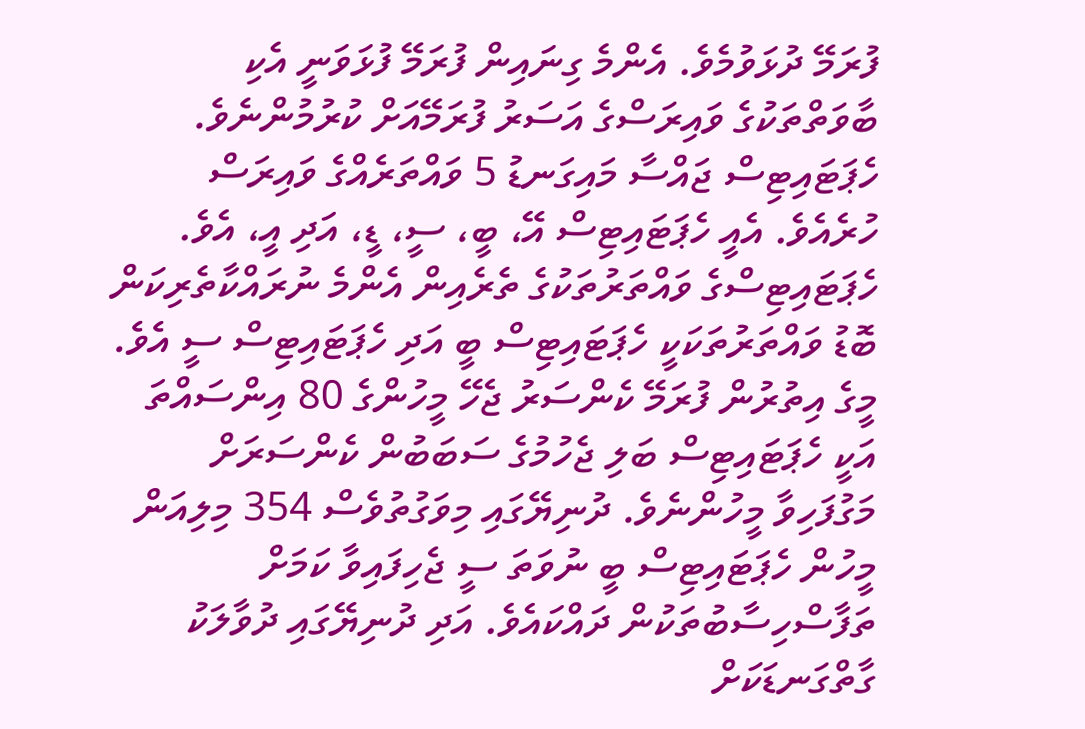ފުރަމޭ ދުޅަވުމެވެ. އެންމެ ގިނައިން ފުރަމޭ ފުޅަވަނީ އެކި ބާވަތްތަކުގެ ވައިރަސްގެ އަސަރު ފުރަމޭއަށް ކުރުމުންނެވެ. ހެޕަޓައިޓިސް ޖައްސާ މައިގަނޑު 5 ވައްތަރެއްގެ ވައިރަސް ހުރެއެވެ. އެއީ ހެޕަޓައިޓިސް އޭ، ބީ، ސީ، ޑީ، އަދި އީ، އެވެ. ހެޕަޓައިޓިސްގެ ވައްތަރުތަކުގެ ތެރެއިން އެންމެ ނުރައްކާތެރިކަން ބޮޑު ވައްތަރުތަކަކީ ހެޕަޓައިޓިސް ބީ އަދި ހެޕަޓައިޓިސް ސީ އެވެ.
މީގެ އިތުރުން ފުރަމޭ ކެންސަރު ޖެހޭ މީހުންގެ 80 އިންސައްތަ އަކީ ހެޕަޓައިޓިސް ބަލި ޖެހުމުގެ ސަބަބުން ކެންސަރަށް މަގުފަހިވާ މީހުންނެވެ. ދުނިޔޭގައި މިވަގުތުވެސް 354 މިލިއަން މީހުން ހެޕަޓައިޓިސް ބީ ނުވަތަ ސީ ޖެހިފައިވާ ކަމަށް ތަފާސްހިސާބުތަކުން ދައްކައެވެ. އަދި ދުނިޔޭގައި ދުވާލަކު ގާތްގަނޑަކަށް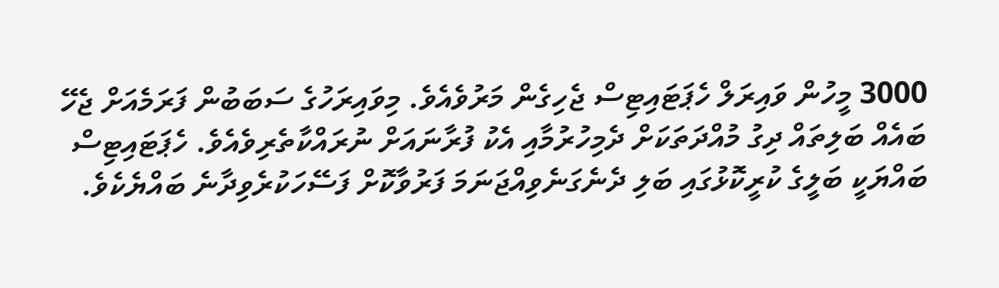3000 މީހުން ވައިރަލް ހެޕަޓައިޓިސް ޖެހިގެން މަރުވެއެވެ. މިވައިރަހުގެ ސަބަބުން ފަރަމެއަށް ޖެހޭ ބައެއް ބަލިތައް ދިގު މުއްދަތަކަށް ދެމިހުރުމާއި އެކު ފުރާނައަށް ނުރައްކާތެރިވެއެވެ. ހެޕަޓައިޓިސް ބައްޔަކީ ބަލީގެ ކުރީކޮޅުގައި ބަލި ދެނެގަނެވިއްޖަނަމަ ފަރުވާކޮށް ފަސޭހަކުރެވިދާނެ ބައްޔެކެވެ.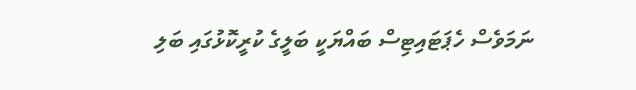ނަމަވެސް ހެޕަޓައިޓިސް ބައްޔަކީ ބަލީގެ ކުރީކޮޅުގައި ބަލި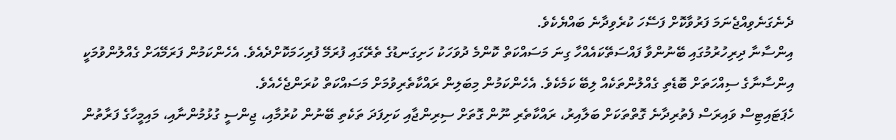ދެނެގަނެވިއްޖެނަމަ ފަރުވާކޮށް ފަސޭހަ ކުރެވިދާނެ ބައްޔެކެވެ.
އިންސާނާ ދިރިހުރުމުގައި ބޭނުންވާ ފައްސަތޭކައެއްހާ ގިނަ މަސައްކަތް ކޮންމެ ދުވަހަކު ހަށިގަނޑުގެ ތެރޭގައި ފުރަމޭ ފުރިހަމަކޮށްދެއެވެ. އެހެންކަމުން ފަރަމޭއަށް ގެއްލުންވުމަކީ އިންސާނާގެ ސިއްހަތަށް ބޮޑެތި ގެއްލުންތަކެއް ލިބޭ ކަމެކެވެ. އެހެންކަމުން މިބަލިން ރައްކާތެރިވުމަށް މަސައްކަތް ކުރަންޖެހެއެވެ.
ހެޕަޓައިޓިސް ވައިރަސް ފެތުރިދާނެ ގޮތްތަކަށް ބަލާއިރު، ރައްކާތެރި ނޫން ގޮތަށް ސިރިންޖާއި ކަށިފަދަ ތަކެތި ބޭނުން ކުރުމާއި، ޖިންސީ ގުޅުމުންނާއި، މައިމީހާގެ ފަރާތުން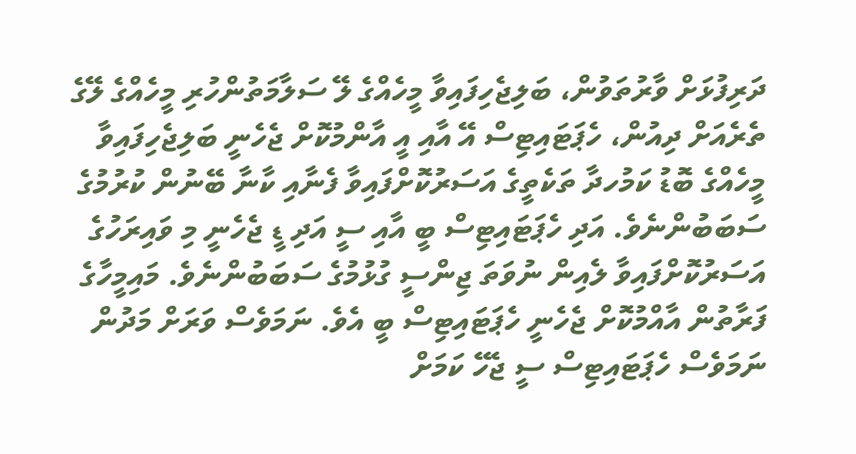ދަރިފުޅަށް ވާރުތަވުން، ބަލިޖެހިފައިވާ މީހެއްގެ ލޭ ސަލާމަތުންހުރި މީހެއްގެ ލޭގެ ތެރެއަށް ދިއުން، ހެޕަޓައިޓިސް އޭ އާއި އީ އާންމުކޮށް ޖެހެނީ ބަލިޖެހިފައިވާ މީހެއްގެ ބޮޑު ކަމުހދާ ތަކެތީގެ އަސަރުކޮށްފައިވާ ފެނާއި ކާނާ ބޭނުން ކުރުމުގެ ސަބަބުންނެވެ. އަދި ހެޕަޓައިޓިސް ބީ އާއި ސީ އަދި ޑީ ޖެހެނީ މި ވައިރަހުގެ އަސަރުކޮށްފައިވާ ލެއިން ނުވަތަ ޖިންސީ ގުޅުމުގެ ސަބަބުންނެވެ. މައިމީހާގެ ފަރާތުން އާއްމުކޮށް ޖެހެނީ ހެޕަޓައިޓިސް ބީ އެވެ. ނަމަވެސް ވަރަށް މަދުން ނަމަވެސް ހެޕަޓައިޓިސް ސީ ޖެހޭ ކަމަށް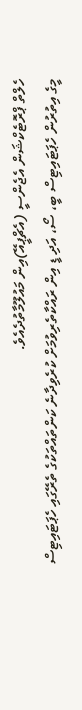ހެލްތް ޕްރޮޓެކްޝަން އެޖެންސީ (އެޗްޕީއޭ)އިން މައުލޫމާތުދެއެވެ.
މީގެ އިތުރުން ހެޕަޓައިޓިސް ބީ، ސޯ، އަދި ޑީ އިން ރައްކާތެރިވުމަށް ކުރެވިދާނެ ކަންތައްތަކުގެ ތެރޭގައި ހެޕަޓައިޓިސް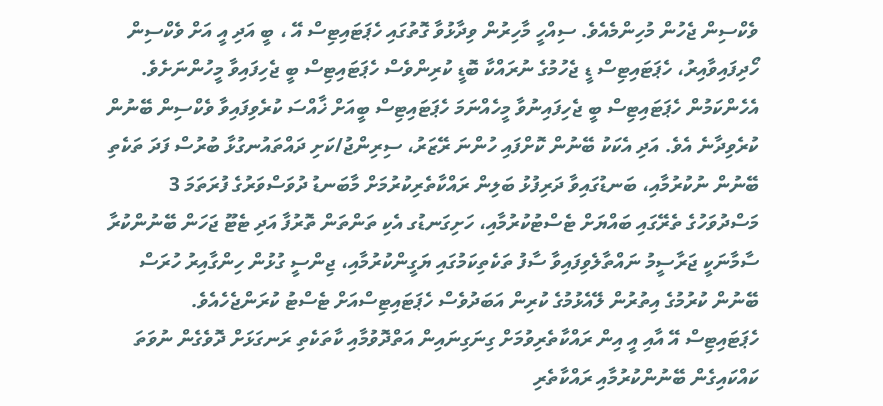ވެކްސިން ޖެހުން މުހިންމެއެވެ. ސިއްހީ މާހިރުން ވިދާޅުވާ ގޮތުގައި ހެޕަޓައިޓިސް އޭ ، ބީ އަދި އީ އަށް ވެކްސިން ހޯދިފައިވާއިރު، ހެޕަޓައިޓިސް ޑީ ޖެހުމުގެ ނުރައްކާ ބޮޑީ ކުރިންވެސް ހެޕަޓައިޓިސް ބީ ޖެހިފައިވާ މީހުންނަށެވެ. އެހެންކަމުން ހެޕަޓައިޓިސް ބީ ޖެހިފައިނުވާ މީހެއްނަމަ ހެޕަޓައިޓިސް ބީއަށް ޚާއްސަ ކުރެވިފައިވާ ވެކްސިން ބޭނުން ކުރެވިދާނެ އެވެ. އަދި އެކަކު ބޭނުން ކޮށްފައި ހުންނަ ރޭޒަރު، ސިރިންޖު/ކަށި ދައްތައުނގުޅާ ބުރުސް ފަދަ ތަކެތި ބޭނުން ނުކުރުމާއި، ބަނޑުގައިވާ ދަރިފުޅު ބަލިން ރައްކާތެރިކުރުމަށް މާބަނޑު ދުވަސްވަރުގެ ފުރަތަމަ 3 މަސްދުވަހުގެ ތެރޭގައި ބައްޔަށް ޓެސްޓުކުރުމާއި، ހަށިގަނޑުގ އެކި ތަންތަން ތޮރުފާ އަދި ޓެޓޫ ޖަހަން ބޭނުންކުރާ ސާމާނަކީ ޖަރާސީމު ނައްތާލެވިފައިވާ ސާފު ތަކެތިކަމުގައި ޔަގީންކުރުމާއި، ޖިންސީ ގުޅުން ހިންގާއިރު ހުރަސް ބޭނުން ކުރުމުގެ އިތުރުން ލޭއެޅުމުގެ ކުރިން އަބަދުވެސް ހެޕަޓައިޓިސްއަށް ޓެސްޓު ކުރަންޖެހެއެވެ.
ހެޕަޓައިޓިސް އޭ އާއި އީ އިން ރައްކާތެރިވުމަށް ގިނަގިނައިން އަތްދޮވުމާއި ކާތަކެތި ރަނގަޅަށް ދޮވެގެން ނުވަތަ ކައްކައިގެން ބޭނުންކުރުމާއި ރައްކާތެރި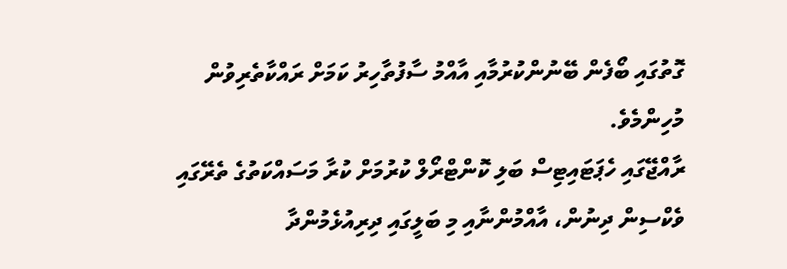ގޮތުގައި ބޯފެން ބޭނުންކުރުމާއި އާއްމު ސާފުތާހިރު ކަމަށް ރައްކާތެރިވުން މުހިންމެވެ.
ރާއްޖޭގައި ހެޕަޓައިޓިސް ބަލި ކޮންޓްރޯލް ކުރުމަށް ކުރާ މަސައްކަތުގެ ތެރޭގައި ވެކްސިން ދިނުން، އާއްމުންނާއި މި ބަލީގައި ދިރިއުޅެމުންދާ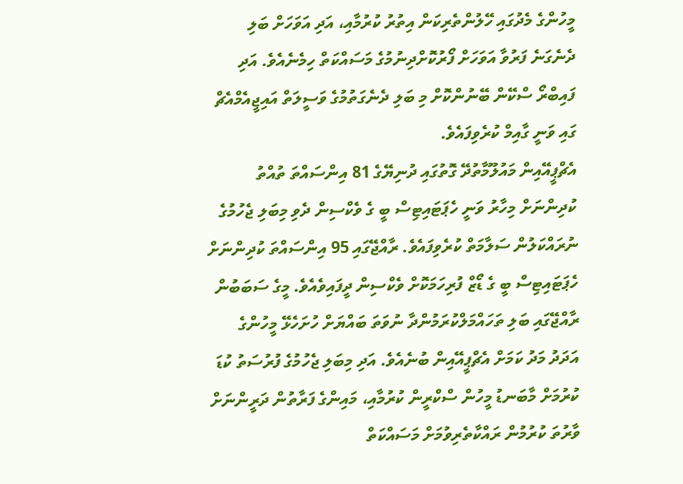މީހުންގެ މެދުގައި ހޭލުންތެރިކަން އިތުރު ކުރުމާއި، އަދި އަވަހަށް ބަލި ދެނެގަނެ ފަރުވާ އަވަހަށް ފޯރުކޮށްދިނުމުގެ މަސައްކަތް ހިމެނެއެވެ. އަދި ފައިބްރޯ ސްކޭން ބޭނުންކޮށް މި ބަލި ދެނެގަތުމުގެ ވަސީލަތް އައިޖީއެމްއެޗް ގައި ވަނީ ގާއިމް ކުރެވިފައެވެ.
އެޗްޕީއޭއިން މައުލޫމާތުދޭ ގޮތުގައި ދުނިޔޭގެ 81 އިންސައްތަ ތުއްތު ކުދިންނަށް މިހާރު ވަނީ ހެޕަޓައިޓިސް ބީ ގެ ވެކްސިން ދެވި މިބަލި ޖެހުމުގެ ނުރައްކަލުން ސަލާމަތް ކުރެވިފައެވެ. ރާއްޖޭގައި 95 އިންސައްތަ ކުދިންނަށް ހެޕަޓައިޓިސް ބީ ގެ ޑޯޒް ފުރިހަމަކޮށް ވެކްސިން ދީފައިވެއެވެ. މީގެ ސަބަބުން ރާއްޖޭގައި ބަލި ތަހައްމަލްކުރަމުންދާ ނުވަތަ ބައްޔަށް ހުށަހެޅޭ މީހުންގެ އަދަދު މަދު ކަމަށް އެޗްޕީއޭއިން ބުނެއެވެ. އަދި މިބަލި ޖެހުމުގެ ފުރުސަތު ކުޑަ ކުރުމަށް މާބަނޑު މީހުން ސްކްރީން ކުރުމާއި، މައިންގެ ފަރާތުން ދަރީންނަށް ވާރުތަ ކުރުމުން ރައްކާތެރިވުމަށް މަސައްކަތް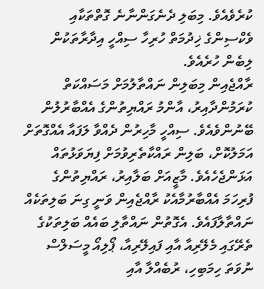ކުރެވެއެވެ. މިބަލި ދެނެގަންނާނެ ގޮތްތަކާއި ވެކްސިންގެ ޚިދުމަތް ހުރިހާ ސިއްހީ އިދާރާތަކުން ލިބެން ހުރެއެވެ.
ރާއްޖެއިން މިބަލިން ނައްތާލުމަށް މަސައްކަތް ކުރަމުންދާއިރު، އާންމު ރައްޔިތުންގެ އެއްބާރުލުން ބޭނުންވެއެވެ. ސިއްހީ މާހިރުން ދެއްވާ ލަފައާ އެއްގޮތަށް އަމަލުކޮށް، ބަލިން ރައްކާތެރިވުމަށް ފިޔަވަޅުތައް އަޅަންޖެހެއެވެ. މާޒީއަށް ބަލާއިރު، ރައްޔިތުންގެ ފުރިހަމަ އެއްބާރުމާއެކު ރާއްޖެއިން ވަނީ ގިނަ ބަލިތަކެއް ނައްތާލާފައެވެ. އެގޮތުން ނައްތާލި ބައެއް ބަލިތަކުގެ ތެރޭގައި މެލޭރިއާ އާއި ފައިލޭރިއާ، ޕޯލިއޯ މީސަލްސް ނުވަތަ ހިމަބިހި، ރުބެއްލާ އާއި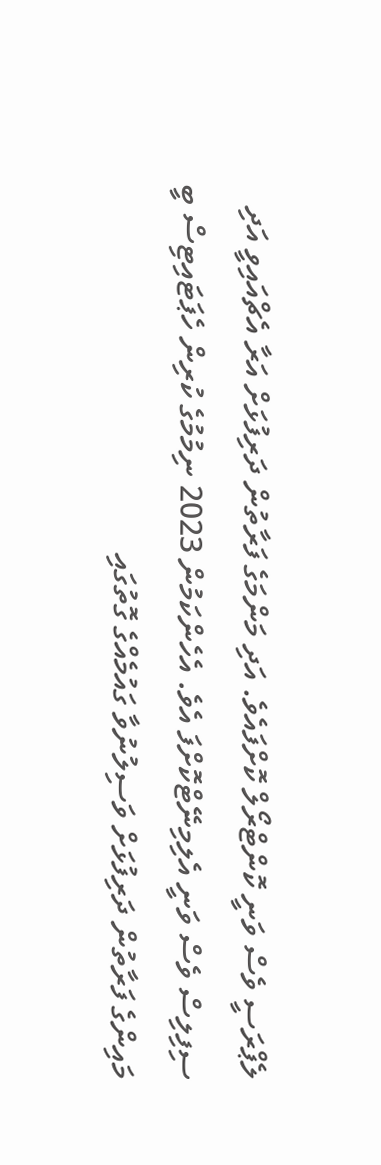ލެޕްރަސީ ވެސް ވަނީ ކޮންޓްރޯލް ކޮށްފައެވެ. އަދި މަންމަގެ ފަރާތުން ދަރިފުޅަށް އަރާ އެޗްއައިވީ އަދި ސިފިލިސް ވެސް ވަނީ އެލިމިނޭޓްކޮށްފަ އެވެ. އެހެންކަމުން 2023 ނިމުމުގެ ކުރިން ހެޕަޓައިޓިސް ބީ މައިންގެ ފަރާތުން ދަރިފުޅަށް ވަސިލުނުވާ ގައުމެއްގެ ގޮތުގައި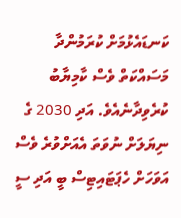ކަނޑައެޅުމަށް ކުރަމުންދާ މަސައްކަތް ވެސް ކާމިޔާބު ކުރެވިދާނެއެވެ. އަދި 2030 ގެ ނިޔަލަށް ނުވަތަ އެއަށްވުރެ ވެސް އަވަހަށް ހެޕަޓައިޓިސް ބީ އަދި ސީ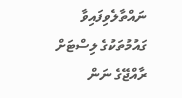ނައްތާލެވިފައިވާ ގައުމުތަކުގެ ލިސްޓަށް ރާއްޖޭގެ ނަން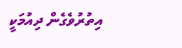އިތުރުވެގެން ދިއުމަކީ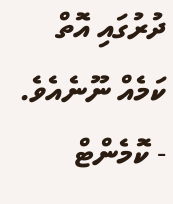ދުރުގައި އޮތް ކަމެއް ނޫނެއެވެ.
- ކޮމެންޓް